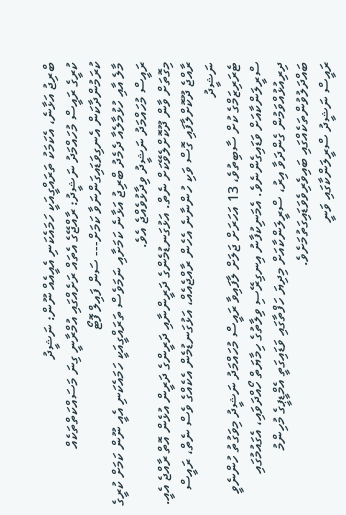ބްރިޖު އަޅާނެ، އެކަމަކު ތަރައްގީއަކީ ހަމައެކަނި އެއީއެއް ނޫން: ނަޝީދު
ކުރީގެ ރައީސް މުހައްމަދު ނަޝީދު: ރާއްޖޭގެ އެތައް ރަށެއްގައި އުމްރާނީ ގިނަ މަސައްކަތްތަކެއް ކުރަމުންދާކަން އެނގިވަޑައިގަންނަވާ ކަމަށް--- ސަން ފައިލް ފޮޓޯ
މާލެ އާއި ހުޅުމާލެއާ ދެމެދު ބްރިޖު އަޅާނެ ކަމަށާއި ނަމަވެސް ތަރައްގީއަކީ ހަމައެކަނި އެއީ ނޫން ކަމަށް ކުރީގެ ރައީސް މުހައްމަދު ނަޝީދު ވިދާޅުވެއްޖެ އެވެ.
މިގޮތަށް ވާން ދޫކޮށްލެވޭކަށް ނެތް. އަޅުގަނޑުމެންގެ ދަރީންނާއި ދަރީންގެ ދަރީން އުޅެން އޮތް ރާއްޖެ އެއީ. ރާއްޖެ ދޫކޮށްލާފައި ގޮސް ވަކި ހުންނާނެ އެހެން ރާއްޖެއެއް، އަޅުގަނޑުމެން އެކެއްގެ ވެސް ނެތް، ރައީސް ނަޝީދު
ޓެރަރިޒަމްގެ ކުށް ސާބިތުވެ، 13 އަހަރަށް ޖަލަށް ލާފައިވާ ރައީސް މުހައްމަދު ނަޝީދު މިވަގުތު ހުންނެވީ ސްރީލަންކާއަށް ވަޑައިގެންނެވެ. އެމަނިކުފާނު އިނގިރޭސި ވިލާތުގެ ހިމާޔަތް ހޯއްދަވައި، އެގައުމުގައި ދިރިއުޅުއްވަމުން ގެންދަވާ އިރު، ސްރީލަންކާއަށް މިދިޔަ ހަފްތާގައި ވަޑައިގަތީ އެމްޑީޕީގެ މުހިންމު ބައްދަލުވުންތަކެއްގައި ބައިވެރިވެވަޑައިގަތުމަށެވެ.
ރައީސް ނަޝީދު ސްރީލަންކާގައި ވަނީ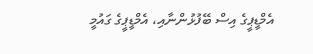އެމްޑީޕީގެ އިސް ބޭފުޅުންނާއި، އެމްޑީޕީގެ ގައުމީ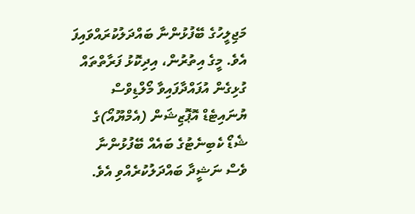މަޖިލީހުގެ ބޭފުޅުންނާ ބައްދަލުކުރައްވައިފަ އެވެ. މީގެ އިތުރުން، އިދިކޮޅު ފަރާތްތައް ގުޅިގެން އުފައްދާފައިވާ މޯލްޑިވްސް ޔުނައިޓެޑް އޮޕޮޒިޝަން (އެމްޔޫއޯ)ގެ ޝެޑޯ ކެބިނެޓުގެ ބައެއް ބޭފުޅުންނާ ވެސް ނަޝީދާ ބައްދަލުކުރެއްވި އެވެ.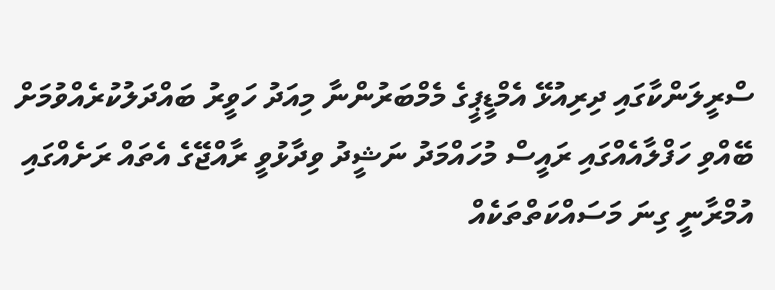ސްރީލަންކާގައި ދިރިއުޅޭ އެމްޑީޕީގެ މެމްބަރުންނާ މިއަދު ހަވީރު ބައްދަލުކުރެއްވުމަށް ބޭއްވި ހަފްލާއެއްގައި ރައީސް މުހައްމަދު ނަޝީދު ވިދާޅުވީ ރާއްޖޭގެ އެތައް ރަށެއްގައި އުމްރާނީ ގިނަ މަސައްކަތްތަކެއް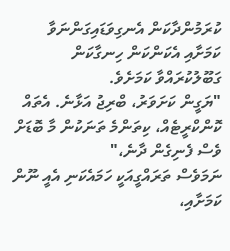ކުރަމުންދާކަން އެނގިވަޑައިގަންނަވާ ކަމަށާއި އެކަންކަން ހިނގާކަން ގަބޫލުކުރައްވާ ކަމަށެވެ.
"ޔަގީން ކަށަވަރު، ބްރިޖު އަޅާނެ. އެތައް ކޮންކްރީޓެއް، ކިތަންމެ ތަނަކުން މާ ބޮޑަށް ވެސް ފެނިގެން ދާނެ،"
ނަމަވެސް ތަރައްގީއަކީ ހަމައެކަނި އެއީ ނޫން ކަމަށާއި،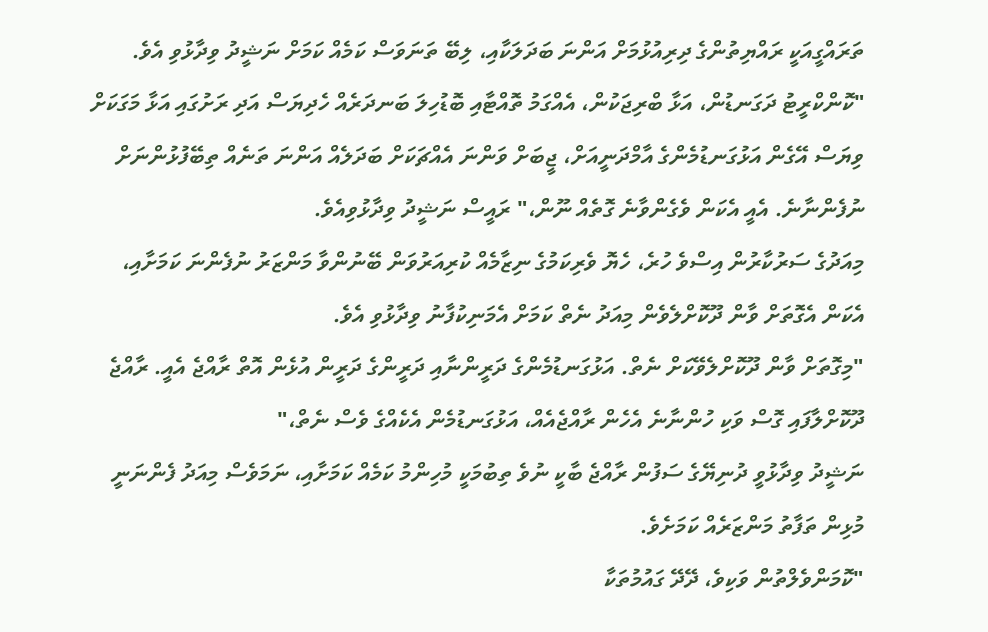ތަރައްގީއަކީ ރައްޔިތުންގެ ދިރިއުޅުމަށް އަންނަ ބަދަލަކާއި، ލިބޭ ތަނަވަސް ކަމެއް ކަމަށް ނަޝީދު ވިދާޅުވި އެވެ.
"ކޮންކްރީޓު ދަގަނޑުން، އަޅާ ބްރިޖަކުން، އެއްގަމު ތޮއްޓާއި ބޮޑުހިލަ ބަނދަރެއް ހެދިޔަސް އަދި ރަށުގައި އަޅާ މަގަކަށް ވިޔަސް އޭގެން އަޅުގަނޑުމެންގެ އާމްދަނީއަށް، ޖީބަށް ވަންނަ އެއްޗަކަށް ބަދަލެއް އަންނަ ތަނެއް ތިބޭފުޅުންނަށް ނުފެންނާނެ. އެއީ އެކަން ވެގެންވާނެ ގޮތެއް ނޫން،" ރައީސް ނަޝީދު ވިދާޅުވިއެވެ.
މިއަދުގެ ސަރުކާރުން އިސްވެ ހުރެ، ހެޔޮ ވެރިކަމުގެ ނިޒާމެއް ކުރިއަރުވަން ބޭނުންވާ މަންޒަރު ނުފެންނަ ކަމަށާއި، އެކަން އެގޮތަށް ވާން ދޫކޮށްލެވެން މިއަދު ނެތް ކަމަށް އެމަނިކުފާނު ވިދާޅުވި އެވެ.
"މިގޮތަށް ވާން ދޫކޮށްލެވޭކަށް ނެތް. އަޅުގަނޑުމެންގެ ދަރީންނާއި ދަރީންގެ ދަރީން އުޅެން އޮތް ރާއްޖެ އެއީ. ރާއްޖެ ދޫކޮށްލާފައި ގޮސް ވަކި ހުންނާނެ އެހެން ރާއްޖެއެއް، އަޅުގަނޑުމެން އެކެއްގެ ވެސް ނެތް،"
ނަޝީދު ވިދާޅުވީ ދުނިޔޭގެ ސަފުން ރާއްޖެ ބާކީ ނުވެ ތިބުމަކީ މުހިންމު ކަމެއް ކަމަށާއި، ނަމަވެސް މިއަދު ފެންނަނީ މުޅިން ތަފާތު މަންޒަރެއް ކަމަށެވެ.
"ކޮމަންވެލްތުން ވަކިވެ، ދޭދޭ ގައުމުތަކާ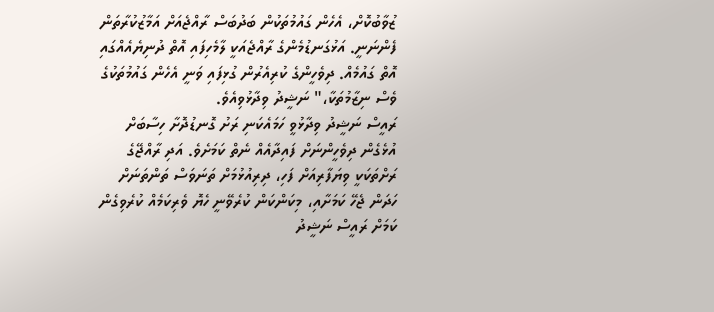ޒުވާބުކޮށް، އެހެން ގައުމުތަކުން ބަދުބަސް ރާއްޖެއަށް އަމާޒުކުރާތަން ފެންނަނީ. އަޅުގަނޑުމެންގެ ރާއްޖެއަކީ ލާމެހިފައި އޮތް ދުނިޔެއެއްގައި އޮތް ގައުމެއް. ދިވެހީންގެ ކުރިއެރުން ގުޅިފައި ވަނީ އެހެން ގައުމުތަކުގެ ވެސް ނިޒާމުތަކާ،" ނަޝީދު ވިދާޅުވިއެވެ.
ރައީސް ނަޝީދު ވިދާޅުވީ ހަމައެކަނި ރަށު ގޮނޑުދޮށާ ހިސާބަށް އުޅެގެން ދިވެހީންނަށް ފައިދާއެއް ނެތް ކަމަށެވެ. އަދި ރާއްޖޭގެ ރަށްތަކަކީ ވިޔަފާރިއަށް ފަހި، ދިރިއުޅުމަށް ތަނަވަސް ތަންތަނަށް ހަދަން ޖެހޭ ކަމަށާއި، މިކަންކަން ކުރެވޭނީ ހެޔޮ ވެރިކަމެއް ކުރެވިގެން ކަމަށް ރައީސް ނަޝީދު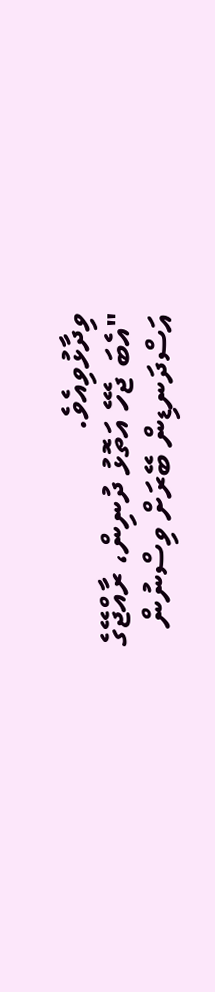ވިދާޅުވިއެވެ.
"އެބަ ޖެހޭ އަތޮޅު ދުނިން، ރާއްޖޭގެ އަސްދަނޑިން ބޭރަށް ވިސްނުން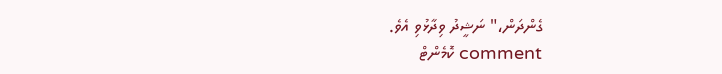ގެންދަން،" ނަޝީދު ވިދާޅުވި އެވެ.
comment ކޮމެންޓް